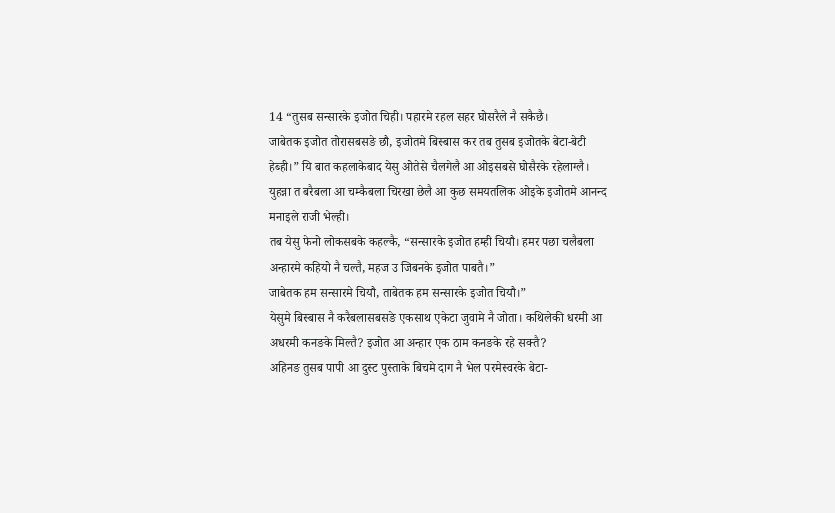14 “तुसब सन्सारके इजोत चिही। पहारमे रहल सहर घोसरैले नै सकैछै।
जाबेतक इजोत तोरासबसङे छौ, इजोतमे बिस्बास कर तब तुसब इजोतके बेटा-बेटी हेब्ही।” यि बात कहलाकेबाद येसु ओतेसे चैलगेलै आ ओइसबसे घोसैरके रहेलाग्लै।
युहन्ना त बरैबला आ चम्कैबला चिरखा छेलै आ कुछ समयतलिक ओइके इजोतमे आनन्द मनाइले राजी भेल्ही।
तब येसु फेनो लोकसबके कहल्कै, “सन्सारके इजोत हम्ही चियौ। हमर पछा चलैबला अन्हारमे कहियो नै चल्तै, महज उ जिबनके इजोत पाबतै।”
जाबेतक हम सन्सारमे चियौ, ताबेतक हम सन्सारके इजोत चियौ।”
येसुमे बिस्बास नै करैबलासबसङे एकसाथ एकेटा जुवामे नै जोता। कथिलेकी धरमी आ अधरमी कनङके मिल्तै? इजोत आ अन्हार एक ठाम कनङके रहे सक्तै?
अहिनङ तुसब पापी आ दुस्ट पुस्ताके बिचमे दाग नै भेल परमेस्वरके बेटा-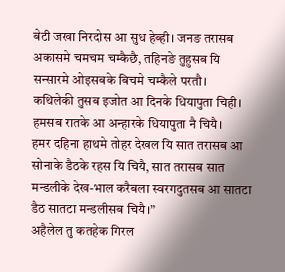बेटी जखा निरदोस आ सुध हेब्ही। जनङ तरासब अकासमे चमचम चम्कैछै, तहिनङे तुहुसब यि सन्सारमे ओइसबके बिचमे चम्कैले परतौ।
कथिलेकी तुसब इजोत आ दिनके धियापुता चिही। हमसब रातके आ अन्हारके धियापुता नै चियै।
हमर दहिना हाथमे तोहर देखल यि सात तरासब आ सोनाके डैठके रहस यि चियै, सात तरासब सात मन्डलीके देख-भाल करैबला स्वरगदुतसब आ सातटा डैठ सातटा मन्डलीसब चियै।”
अहैलेल तु कतहेक गिरल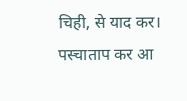चिही, से याद कर। पस्चाताप कर आ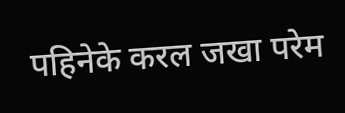पहिनेके करल जखा परेम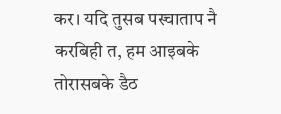कर। यदि तुसब पस्चाताप नै करबिही त, हम आइबके तोरासबके डैठ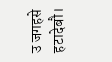उ जगहसे हटादेबौ।